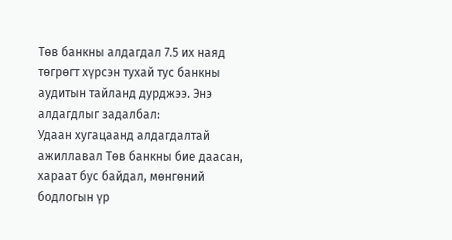Төв банкны алдагдал 7.5 их наяд төгрөгт хүрсэн тухай тус банкны аудитын тайланд дурджээ. Энэ алдагдлыг задалбал:
Удаан хугацаанд алдагдалтай ажиллавал Төв банкны бие даасан, хараат бус байдал, мөнгөний бодлогын үр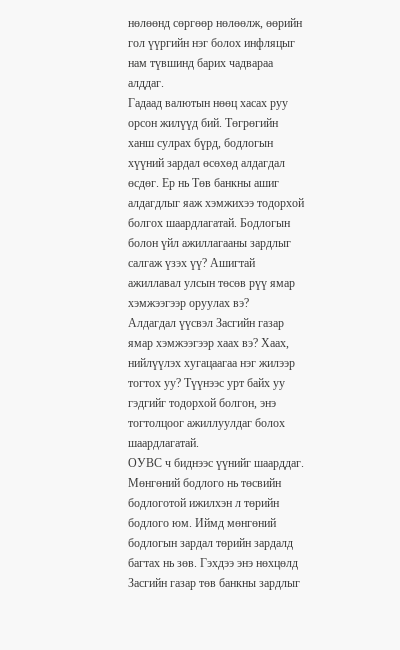нөлөөнд сөргөөр нөлөөлж, өөрийн гол үүргийн нэг болох инфляцыг нам түвшинд барих чадвараа алддаг.
Гадаад валютын нөөц хасах руу орсон жилүүд бий. Төгрөгийн ханш сулрах бүрд, бодлогын хүүний зардал өсөхөд алдагдал өсдөг. Ер нь Төв банкны ашиг алдагдлыг яаж хэмжихээ тодорхой болгох шаардлагатай. Бодлогын болон үйл ажиллагааны зардлыг салгаж үзэх үү? Ашигтай ажиллавал улсын төсөв рүү ямар хэмжээгээр оруулах вэ?
Алдагдал үүсвэл Засгийн газар ямар хэмжээгээр хаах вэ? Хаах, нийлүүлэх хугацаагаа нэг жилээр тогтох уу? Түүнээс урт байх уу гэдгийг тодорхой болгон, энэ тогтолцоог ажиллуулдаг болох шаардлагатай.
ОУВС ч биднээс үүнийг шаарддаг. Мөнгөний бодлого нь төсвийн бодлоготой ижилхэн л төрийн бодлого юм. Иймд мөнгөний бодлогын зардал төрийн зардалд багтах нь зөв. Гэхдээ энэ нөхцөлд Засгийн газар төв банкны зардлыг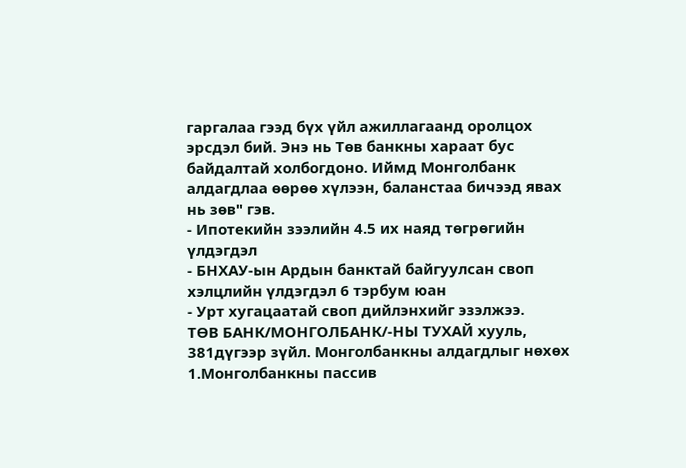гаргалаа гээд бүх үйл ажиллагаанд оролцох эрсдэл бий. Энэ нь Төв банкны хараат бус байдалтай холбогдоно. Иймд Монголбанк алдагдлаа өөрөө хүлээн, баланстаа бичээд явах нь зөв" гэв.
- Ипотекийн зээлийн 4.5 их наяд төгрөгийн үлдэгдэл
- БНХАУ-ын Ардын банктай байгуулсан своп хэлцлийн үлдэгдэл 6 тэрбум юан
- Урт хугацаатай своп дийлэнхийг эзэлжээ.
ТӨВ БАНК/МОНГОЛБАНК/-НЫ ТУХАЙ хууль, 381дүгээр зүйл. Монголбанкны алдагдлыг нөхөх
1.Монголбанкны пассив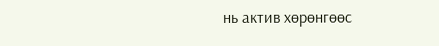нь актив хөрөнгөөс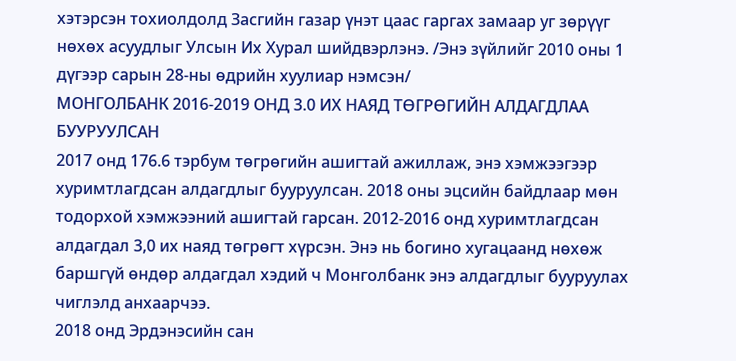хэтэрсэн тохиолдолд Засгийн газар үнэт цаас гаргах замаар уг зөрүүг нөхөх асуудлыг Улсын Их Хурал шийдвэрлэнэ. /Энэ зүйлийг 2010 оны 1 дүгээр сарын 28-ны өдрийн хуулиар нэмсэн/
МОНГОЛБАНК 2016-2019 ОНД 3.0 ИХ НАЯД ТӨГРӨГИЙН АЛДАГДЛАА БУУРУУЛСАН
2017 онд 176.6 тэрбум төгрөгийн ашигтай ажиллаж, энэ хэмжээгээр хуримтлагдсан алдагдлыг бууруулсан. 2018 оны эцсийн байдлаар мөн тодорхой хэмжээний ашигтай гарсан. 2012-2016 онд хуримтлагдсан алдагдал 3,0 их наяд төгрөгт хүрсэн. Энэ нь богино хугацаанд нөхөж баршгүй өндөр алдагдал хэдий ч Монголбанк энэ алдагдлыг бууруулах чиглэлд анхаарчээ.
2018 онд Эрдэнэсийн сан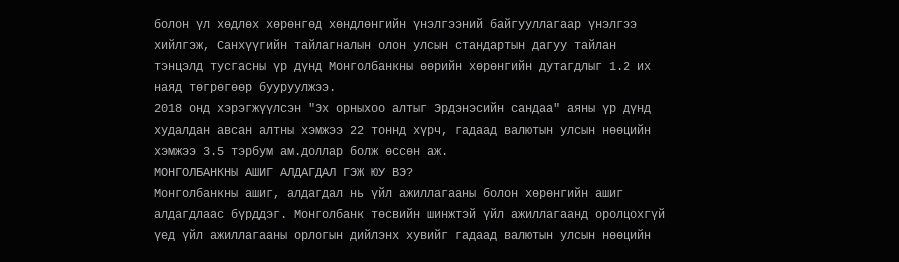болон үл хөдлөх хөрөнгөд хөндлөнгийн үнэлгээний байгууллагаар үнэлгээ хийлгэж, Санхүүгийн тайлагналын олон улсын стандартын дагуу тайлан тэнцэлд тусгасны үр дүнд Монголбанкны өөрийн хөрөнгийн дутагдлыг 1.2 их наяд төгрөгөөр бууруулжээ.
2018 онд хэрэгжүүлсэн "Эх орныхоо алтыг Эрдэнэсийн сандаа" аяны үр дүнд худалдан авсан алтны хэмжээ 22 тоннд хүрч, гадаад валютын улсын нөөцийн хэмжээ 3.5 тэрбум ам.доллар болж өссөн аж.
МОНГОЛБАНКНЫ АШИГ АЛДАГДАЛ ГЭЖ ЮУ ВЭ?
Монголбанкны ашиг, алдагдал нь үйл ажиллагааны болон хөрөнгийн ашиг алдагдлаас бүрддэг. Монголбанк төсвийн шинжтэй үйл ажиллагаанд оролцохгүй үед үйл ажиллагааны орлогын дийлэнх хувийг гадаад валютын улсын нөөцийн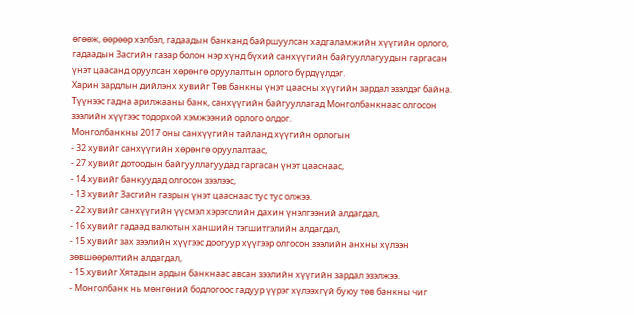өгөөж, өөрөөр хэлбэл, гадаадын банканд байршуулсан хадгаламжийн хүүгийн орлого, гадаадын Засгийн газар болон нэр хүнд бүхий санхүүгийн байгууллагуудын гаргасан үнэт цаасанд оруулсан хөрөнгө оруулалтын орлого бүрдүүлдэг.
Харин зардлын дийлэнх хувийг Төв банкны үнэт цаасны хүүгийн зардал эзэлдэг байна. Түүнээс гадна арилжааны банк, санхүүгийн байгууллагад Монголбанкнаас олгосон зээлийн хүүгээс тодорхой хэмжээний орлого олдог.
Монголбанкны 2017 оны санхүүгийн тайланд хүүгийн орлогын
- 32 хувийг санхүүгийн хөрөнгө оруулалтаас,
- 27 хувийг дотоодын байгууллагуудад гаргасан үнэт цааснаас,
- 14 хувийг банкуудад олгосон зээлээс,
- 13 хувийг Засгийн газрын үнэт цааснаас тус тус олжээ.
- 22 хувийг санхүүгийн үүсмэл хэрэгслийн дахин үнэлгээний алдагдал,
- 16 хувийг гадаад валютын ханшийн тэгшитгэлийн алдагдал,
- 15 хувийг зах зээлийн хүүгээс доогуур хүүгээр олгосон зээлийн анхны хүлээн зөвшөөрөлтийн алдагдал,
- 15 хувийг Хятадын ардын банкнаас авсан зээлийн хүүгийн зардал эзэлжээ.
- Монголбанк нь мөнгөний бодлогоос гадуур үүрэг хүлээхгүй буюу төв банкны чиг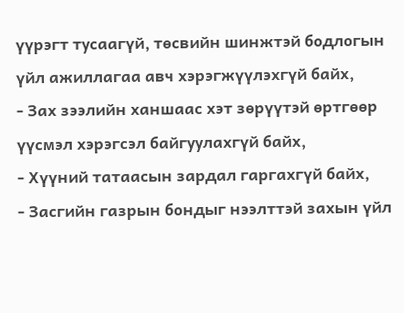үүрэгт тусаагүй, төсвийн шинжтэй бодлогын үйл ажиллагаа авч хэрэгжүүлэхгүй байх,
- Зах зээлийн ханшаас хэт зөрүүтэй өртгөөр үүсмэл хэрэгсэл байгуулахгүй байх,
- Хүүний татаасын зардал гаргахгүй байх,
- Засгийн газрын бондыг нээлттэй захын үйл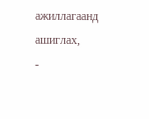ажиллагаанд ашиглах,
-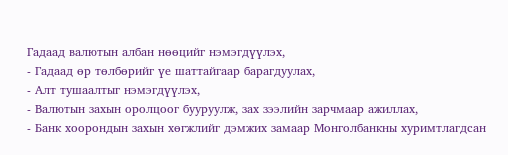Гадаад валютын албан нөөцийг нэмэгдүүлэх,
- Гадаад өр төлбөрийг үе шаттайгаар барагдуулах,
- Алт тушаалтыг нэмэгдүүлэх,
- Валютын захын оролцоог бууруулж, зах зээлийн зарчмаар ажиллах,
- Банк хоорондын захын хөгжлийг дэмжих замаар Монголбанкны хуримтлагдсан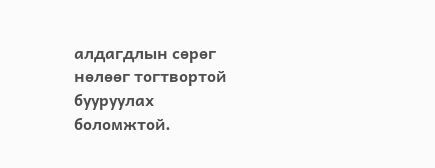алдагдлын сөрөг нөлөөг тогтвортой бууруулах боломжтой.